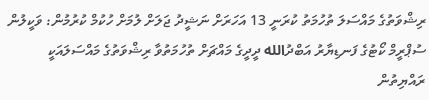ރިޝްވަތުގެ މައްސަލަ ތުހުމަތު ކުރަނީ 13 އަހަރަށް ނަޝީދު ޖަލަށް ލުމަށް ހުކުމް ކުރުމުން: ވަކީލުން
ސުޕްރީމް ކޯޓުގެ ފަނޑިޔާރު އަބްދުالله ދީދީގެ މައްޗަށް ތުހުމަތުވާ ރިޝްވަތުގެ މައްސަލައަކީ ރައްޔިތުން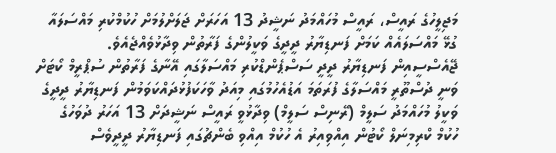މަޖިލީހުގެ ރައީސް، ރައީސް މުހައްމަދު ނަޝީދު 13 އަހަރަށް ޖަލަށްލުމަށް ހުކުމްކުރި މައްސަލައާ ގުޅޭ މައްސަލައެއް ކަމަށް ފަނޑިޔާރު ދީދީގެ ވަކީލުންގެ ފަރާތުން ވިދާޅުވެއްޖެއެވެ.
ޖޭއެސްސީއިން ފަނޑިޔާރު ދީދީ ސަސްޕެންޑްކުރި މައްސަލާގައި އޭނާގެ ފަރާތުން ސުޕްރީމް ކޯޓަށް ވަނީ ދުސްތޫރީ މައްސަލާގެ ފުރަތަމަ އަޑުއެހުމުގައި މިއަދު ވާހަކަފުޅުދައްކަވަމުން ފަނޑިޔާރު ދީދީގެ ވަކީލު މުހައްމަދު ސަލީމް (ރޭނިސް ސަލީމް) ވިދާޅުވީ ރައީސް ނަޝީދަށް 13 އަހަރު ދުވަހުގެ ހުކުމް ކްރިމިނަލް ކޯޓުން އިއްވިއިރު އެ ހުކުމް އިއްވި ބެންޗުގައި ފަނޑިޔާރު ދީދީވެސް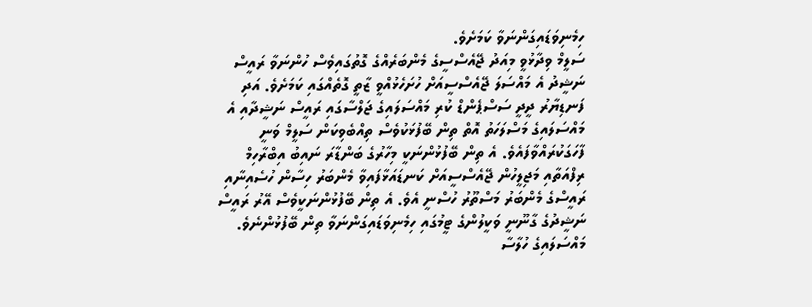ހިމެނިވަޑައިގަންނަވާ ކަމަށެވެ.
ސަލީމް ވިދާޅުވީ މިއަދު ޖޭއެސްސީގެ މެންބަރެއްގެ ގޮތުގައިވެސް ހުންނަވާ ރައީސް ނަޝީދު އެ މައްސަލަ ޖޭއެސްސީއަށް ހުށަހެޅުއްވީ ޒާތީ ގޮތެއްގައި ކަމަށެވެ. އަދި ފަނޑިޔާރު ދީދީ ސަސްޕެންޑް ކުރި މައްސަލައިގެ ޖަލްސާގައި ރައީސް ނަޝީދާއި އެ މައްސަލައިގެ މަސްލަހަތު އޮތް ތިން ބޭފުޅަކުވެސް ތިއްބެވިކަން ސަލީމް ވަނީ ފާހަގަކުރައްވާފައެވެ. އެ ތިން ބޭފުޅުންނަކީ މިހާރުގެ ބަންޑާރަ ނައިބު އިބްރާހިމް ރިފްއަތާއި މަޖިލީހުން ޖޭއެސްސީއަށް ކަނޑައަޅާފައިވާ މެންބަރު ހިސާން ހުސެއިނާއި ރައީސްގެ މެންބަރު މަސްތޫރު ހުސްނީ އެވެ. އެ ތިން ބޭފުޅުންނަކީވެސް އޭރު ރައީސް ނަޝީދުގެ ގާނޫނީ ވަކީލުންގެ ޓީމުގައި ހިމެނިވަޑައިގަންނަވާ ތިން ބޭފުޅުންނެވެ.
މައްސަލައިގެ ހުލާސާ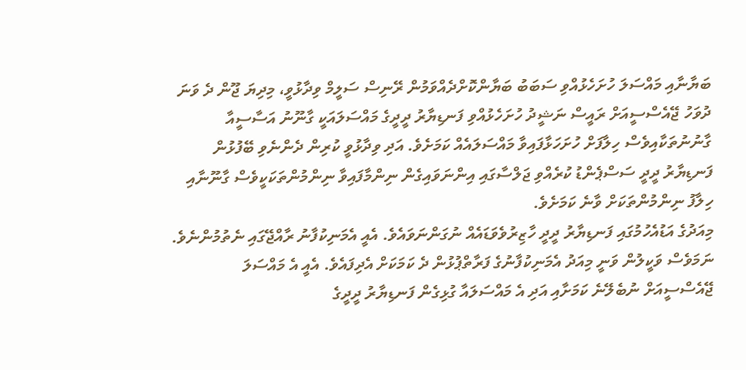ބަޔާނާއި މައްސަލަ ހުށަހެޅުއްވި ސަބަބު ބަޔާންކޮށްދެއްވަމުން ރޭނިސް ސަލީމް ވިދާޅުވީ، މިދިޔަ ޖޫން ދެ ވަނަ ދުވަހު ޖޭއެސްސީއަށް ރައީސް ނަޝީދު ހުށަހެޅުއްވި ފަނޑިޔާރު ދީދީގެ މައްސަލައަކީ ގާނޫނު އަސާސީއާ ގާނުނުތަކާއިވެސް ހިލާފަށް ހުށަހަޅާފައިވާ މައްސަލައެއް ކަމަށެވެ. އަދި ވިދާޅުވީ ކުރިން ދެންނެވި ބޭފުޅުން ފަނޑިޔާރު ދީދީ ސަސްޕެންޑު ކުރެއްވި ޖަލްސާގައި އިންނަވައިގެން ނިންމާފައިވާ ނިންމުންތަކަކީވެސް ގާނޫނާއި ހިލާފު ނިންމުންތަކަށް ވާނެ ކަމަށެވެ.
މިއަދުގެ އަޑުއެހުމުގައި ފަނޑިޔާރު ދީދީ ހާޒިރުވެވަޑައެއް ނުގަންނަވައެވެ. އެއީ އެމަނިކުފާނު ރާއްޖޭގައި ނެތުމުންނެވެ. ނަމަވެސް ވަކީލުން ވަނީ މިއަދު އެމަނިކުފާނުގެ ފަރާތްޕުޅުން ދެ ކަމަކަށް އެދިފައެވެ. އެއީ އެ މައްސަލަ ޖޭއެސްސީއަށް ނުބެލޭނެ ކަމަށާއި އަދި އެ މައްސަލައާ ގުޅިގެން ފަނޑިޔާރު ދީދީގެ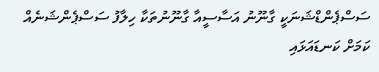ސަސްޕެންޑްޝަނަކީ ގާނޫނު އަސާސީއާ ގާނޫނުތަކާ ހިލާފު ސަސްޕެންޝަނެއް ކަމަށް ކަނޑައަޅައި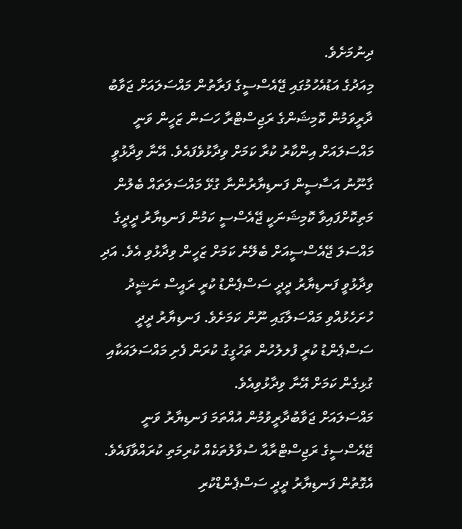ދިނުމަށެވެ.
މިއަދުގެ އަޑުއެހުމުގައި ޖޭއެސްސީގެ ފަރާތުން މައްސަލައަށް ޖަވާބު ދާރީވަމުން ކޮމިޝަންގެ ރަޖިސްޓްރާ ހަސަން ޒަހީން ވަނީ މައްސަލައަށް އިންކާރު ކުރާ ކަމަށް ވިދާޅުވެފައެވެ. އޭނާ ވިދާޅުވީ ގާނޫނު އަސާސީން ފަނޑިޔާރުންނާ ގުޅޭ މައްސަލަތައް ބެލުން މަތިކޮށްފައިވާ ކޮމިޝަނަކީ ޖޭއެސްސީ ކަމުން ފަނޑިޔާރު ދީދީގެ މައްސަލަ ޖޭއެސްސީއަށް ބެލޭނެ ކަމަށް ޒަހީން ވިދާޅުވި އެވެ. އަދި ވިދާޅުވީ ފަނޑިޔާރު ދީދީ ސަސްޕެންޑު ކުރީ ރައީސް ނަޝީދު ހުށަހެޅުއްވި މައްސަލާގައި ނޫން ކަމަށެވެ. ފަނޑިޔާރު ދީދީ ސަސްޕެންޑު ކުރީ ފުލލުހުން ތަހުގީގު ކުރަން ފެށި މައްސަލައަކާއި ގުޅިގެން ކަމަށް އޭނާ ވިދާޅުވިއެވެ.
މައްސަލައަށް ޖަވާބުދާރީވުމުން އުއްތަމަ ފަނޑިޔާރު ވަނީ ޖޭއެސްސީގެ ރަޖިސްޓްރާއާ ސުވާލުތަކެއް ކުރިމަތި ކުރައްވާފައެވެ. އެގޮތުން ފަނޑިޔާރު ދީދީ ސަސްޕެންޑްކުރި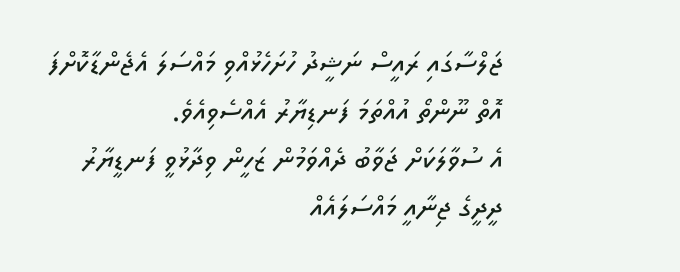ޖަލްސާގައި ރައީސް ނަޝީދު ހުށަހެޅުއްވި މައްސަލަ އެޖެންޑާކޮށްފަ އޮތް ނޫންތޯ އުއްތަމަ ފަނޑިޔާރު އެއްސެވިއެވެ.
އެ ސުވާލަކަށް ޖަވާބު ދެއްވަމުން ޒަހީން ވިދާޅުވީ ފަނޑީޔާރު ދީދީގެ ޖިނާއީ މައްސަލައެއް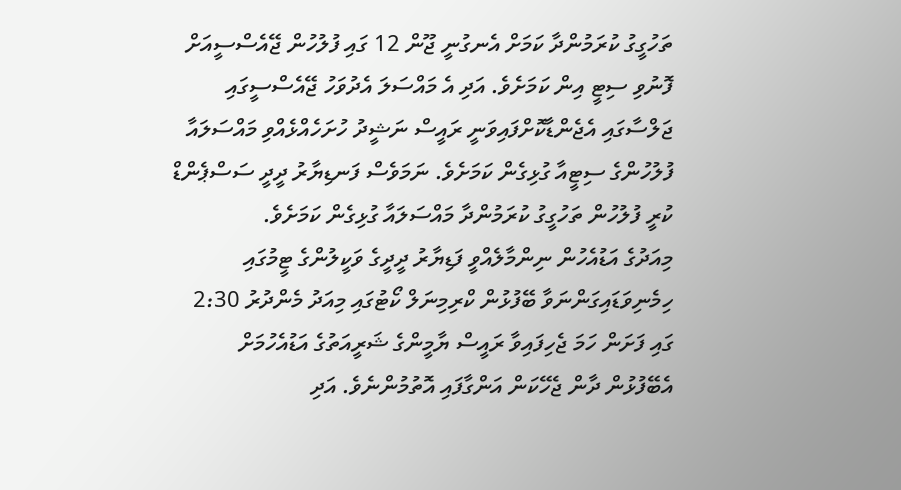ތަހުގީގު ކުރަމުންދާ ކަމަށް އެނގުނީ ޖޫން 12 ގައި ފުލުހުން ޖޭއެސްސީއަށް ފޮނުވި ސިޓީ އިން ކަމަށެވެ. އަދި އެ މައްސަލަ އެދުވަހު ޖޭއެސްސީގައި ޖަލްސާގައި އެޖެންޑާކޮށްފައިވަނީ ރައީސް ނަޝީދު ހުށަހެއްޅެއްވި މައްސަލައާ ފުލުހުންގެ ސިޓީއާ ގުޅިގެން ކަމަށެވެ. ނަމަވެސް ފަނޑިޔާރު ދީދީ ސަސްޕެންޑް ކުރީ ފުލުހުން ތަހުގީގު ކުރަމުންދާ މައްސަލައާ ގުޅިގެން ކަމަށެވެ.
މިއަދުގެ އަޑުއެހުން ނިންމާލެއްވީ ފަޑިޔާރު ދީދީގެ ވަކީލުންގެ ޓީމުގައި ހިމެނިވަޑައިގަންނަވާ ބޭފުޅުން ކްރިމިނަލް ކޯޓުގައި މިއަދު މެންދުރު 2:30 ގައި ފަށަން ހަމަ ޖެހިފައިވާ ރައީސް ޔާމީންގެ ޝަރީއަތުގެ އަޑުއެހުމަށް އެބޭފުޅުން ދާން ޖެހޭކަން އަންގާފައި އޮތުމުންނެވެ. އަދި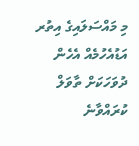މި މައްސަލައިގެ އިތުރ އަޑުއެހުމެއް އެހެން ދުވަހަކަށް ތާވަލް ކުރައްވާނެ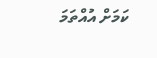ކަމަށް އުއްތަމަ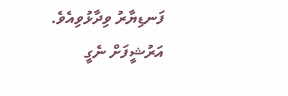ފަނޑިޔާރު ވިދާޅުވިއެވެ.
އަރުޝީފަށް ނެގީ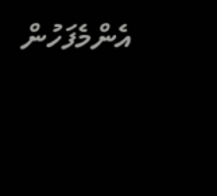އެންމެފަހުން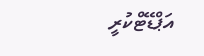އަޕްޑޭޓްކުރީ